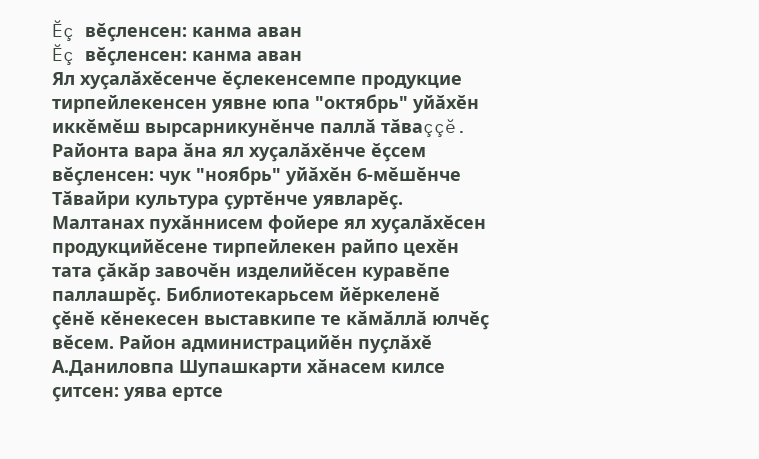Ĕç вĕçленсен: канма аван
Ĕç вĕçленсен: канма аван
Ял хуçалăхĕсенче ĕçлекенсемпе продукцие тирпейлекенсен уявне юпа "октябрь" уйăхĕн иккĕмĕш вырсарникунĕнче паллă тăваççĕ. Районта вара ăна ял хуçалăхĕнче ĕçсем вĕçленсен: чук "ноябрь" уйăхĕн 6-мĕшĕнче Тăвайри культура çуртĕнче уявларĕç.
Малтанах пухăннисем фойере ял хуçалăхĕсен продукцийĕсене тирпейлекен райпо цехĕн тата çăкăр завочĕн изделийĕсен куравĕпе паллашрĕç. Библиотекарьсем йĕркеленĕ çĕнĕ кĕнекесен выставкипе те кăмăллă юлчĕç вĕсем. Район администрацийĕн пуçлăхĕ А.Даниловпа Шупашкарти хăнасем килсе çитсен: уява ертсе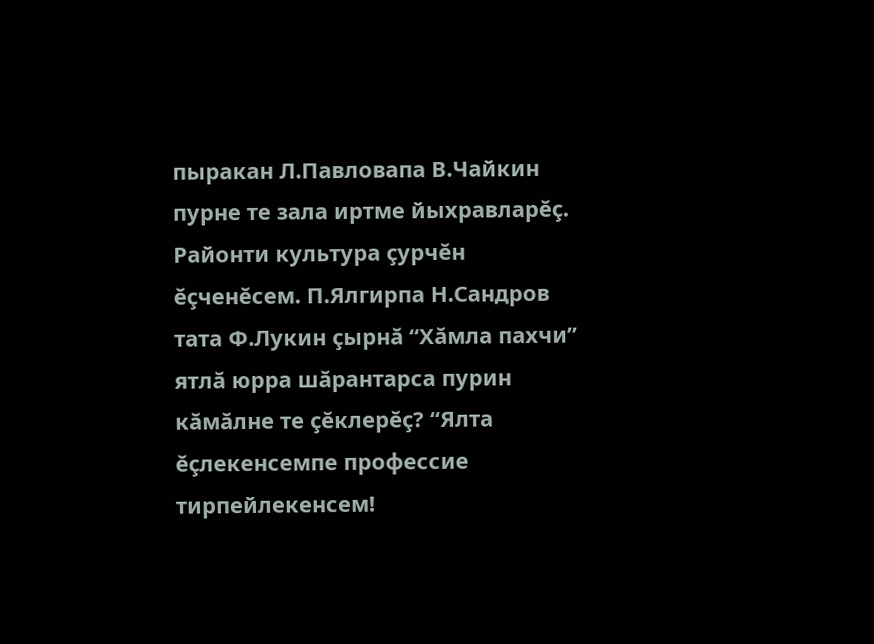пыракан Л.Павловапа В.Чайкин пурне те зала иртме йыхравларĕç. Районти культура çурчĕн ĕçченĕсем. П.Ялгирпа Н.Сандров тата Ф.Лукин çырнă “Хăмла пахчи” ятлă юрра шăрантарса пурин кăмăлне те çĕклерĕç? “Ялта ĕçлекенсемпе профессие тирпейлекенсем!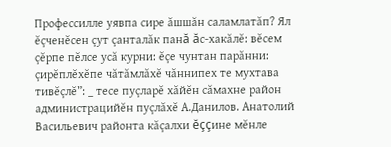Профессилле уявпа сире ăшшăн саламлатăп? Ял ĕçченĕсен çут çанталăк панă ăс-хакăлĕ: вĕсем çĕрпе пĕлсе усă курни: ĕçе чунтан парăнни: çирĕплĕхĕпе чăтăмлăхĕ чăннипех те мухтава тивĕçлĕ”: _ тесе пуçларĕ хăйĕн сăмахне район администрацийĕн пуçлăхĕ А.Данилов. Анатолий Васильевич районта кăçалхи ĕççине мĕнле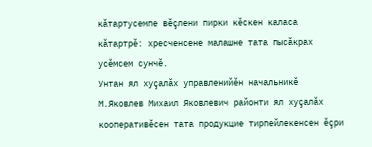кăтартусемпе вĕçлени пирки кĕскен каласа кăтартрĕ: хресченсене малашне тата пысăкрах усĕмсем сунчĕ.
Унтан ял хуçалăх управленийĕн начальникĕ М.Яковлев Михаил Яковлевич районти ял хуçалăх кооперативĕсен тата продукцие тирпейлекенсен ĕçри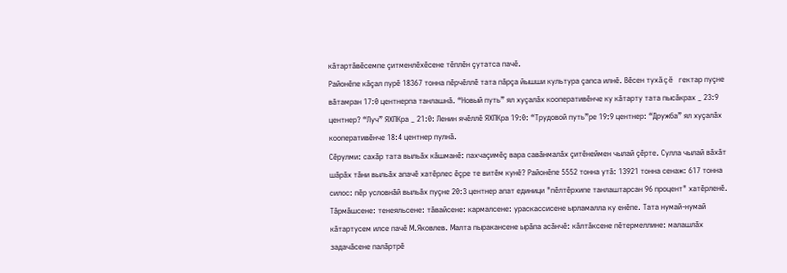кăтартăвĕсемпе çитменлĕхĕсене тĕплĕн çутатса пачĕ.
Районĕпе кăçал пурĕ 18367 тонна пĕрчĕллĕ тата пăрçа йышши культура çапса илнĕ. Вĕсен тухăçĕ гектар пуçне вăтамран 17:0 центнерпа танлашнă. “Новый путь” ял хуçалăх кооперативĕнче ку кăтарту тата пысăкрах _ 23:9 центнер? “Луч” ЯХПКра _ 21:0: Ленин ячĕллĕ ЯХПКра 19:0: “Трудовой путь”ре 19:9 центнер: “Дружба” ял хуçалăх кооперативĕнче 18:4 центнер пулнă.
Сĕрулми: сахăр тата выльăх кăшманĕ: пахчаçимĕç вара савăнмалăх çитĕнеймен чылай çĕрте. Сулла чылай вăхăт шăрăх тăни выльăх апачĕ хатĕрлес ĕçре те витĕм кунĕ? Районĕпе 5552 тонна утă: 13921 тонна сенаж: 617 тонна силос: пĕр условнăй выльăх пуçне 20:3 центнер апат единици "пĕлтĕрхипе танлаштарсан 96 процент" хатĕрленĕ. Тăрмăшсене: тенеяльсене: тăвайсене: кармалсене: ураскассисене ырламалла ку енĕпе. Тата нумай-нумай кăтартусем илсе пачĕ М.Яковлев. Малта пыракансене ырăпа асăнчĕ: кăлтăксене пĕтермеллине: малашлăх задачăсене палăртрĕ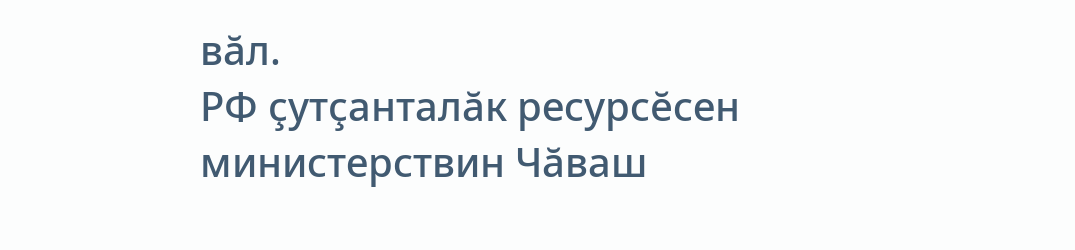вăл.
РФ çутçанталăк ресурсĕсен министерствин Чăваш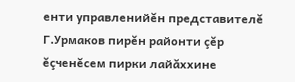енти управленийĕн представителĕ Г.Урмаков пирĕн районти çĕр ĕçченĕсем пирки лайăххине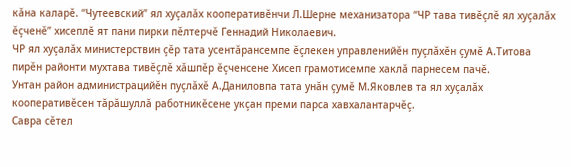кăна каларĕ. “Чутеевский” ял хуçалăх кооперативĕнчи Л.Шерне механизатора “ЧР тава тивĕçлĕ ял хуçалăх ĕçченĕ” хисеплĕ ят пани пирки пĕлтерчĕ Геннадий Николаевич.
ЧР ял хуçалăх министерствин çĕр тата усентăрансемпе ĕçлекен управленийĕн пуçлăхĕн çумĕ А.Титова пирĕн районти мухтава тивĕçлĕ хăшпĕр ĕçченсене Хисеп грамотисемпе хаклă парнесем пачĕ.
Унтан район администрацийĕн пуçлăхĕ А.Даниловпа тата унăн çумĕ М.Яковлев та ял хуçалăх кооперативĕсен тăрăшуллă работникĕсене укçан преми парса хавхалантарчĕç.
Савра сĕтел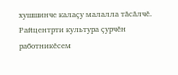хушшинче калаçу малалла тăсăлчĕ. Райцентрти культура çурчĕн работникĕсем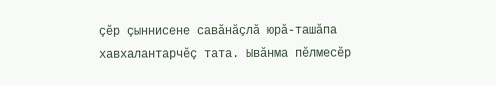çĕр çыннисене савăнăçлă юрă-ташăпа хавхалантарчĕç тата. Ывăнма пĕлмесĕр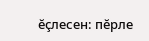ĕçлесен: пĕрле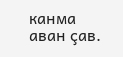канма аван çав.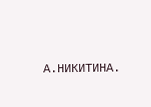А.НИКИТИНА.